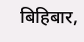बिहिबार,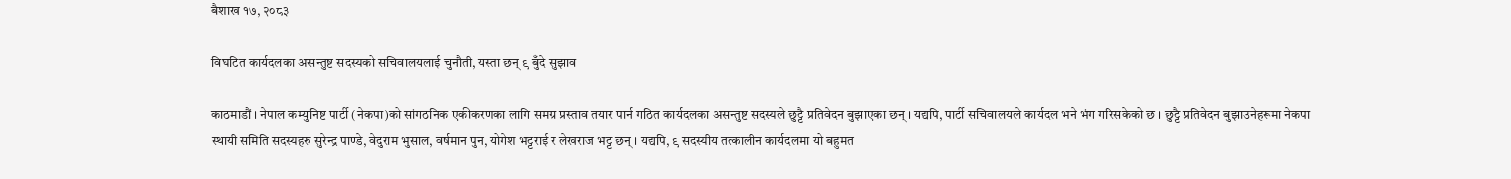बैशाख १७, २०८३

विघटित कार्यदलका असन्तुष्ट सदस्यको सचिवालयलाई चुनौती, यस्ता छन् ९ बुँदे सुझाव

काठमाडौं । नेपाल कम्युनिष्ट पार्टी (नेकपा)को सांगठनिक एकीकरणका लागि समग्र प्रस्ताव तयार पार्न गठित कार्यदलका असन्तुष्ट सदस्यले छुट्टै प्रतिवेदन बुझाएका छन् । यद्यपि, पार्टी सचिवालयले कार्यदल भने भंग गरिसकेको छ । छुट्टै प्रतिवेदन बुझाउनेहरूमा नेकपा स्थायी समिति सदस्यहरु सुरेन्द्र पाण्डे, वेदुराम भुसाल, वर्षमान पुन, योगेश भट्टराई र लेखराज भट्ट छन् । यद्यपि, ९ सदस्यीय तत्कालीन कार्यदलमा यो बहुमत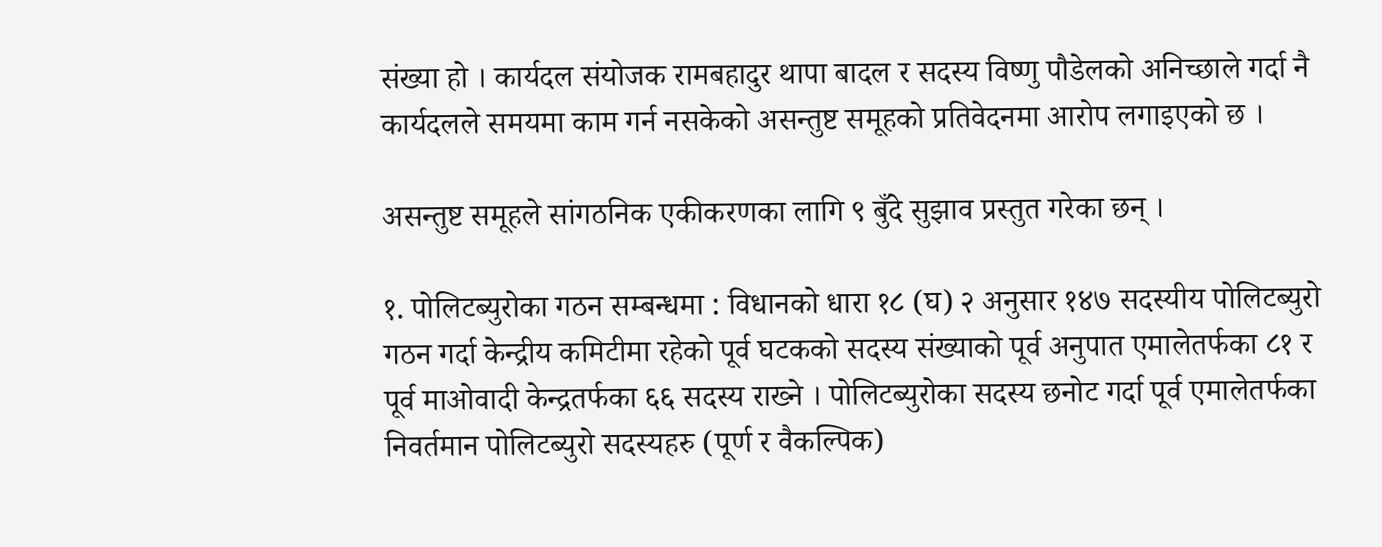संख्या हो । कार्यदल संयोजक रामबहादुर थापा बादल र सदस्य विष्णु पौडेलको अनिच्छाले गर्दा नै कार्यदलले समयमा काम गर्न नसकेको असन्तुष्ट समूहको प्रतिवेदनमा आरोप लगाइएको छ ।

असन्तुष्ट समूहले सांगठनिक एकीकरणका लागि ९ बुँदे सुझाव प्रस्तुत गरेका छन् ।

१. पोलिटब्युरोका गठन सम्बन्धमा : विधानको धारा १८ (घ) २ अनुसार १४७ सदस्यीय पोलिटब्युरो गठन गर्दा केन्द्रीय कमिटीमा रहेको पूर्व घटकको सदस्य संख्याको पूर्व अनुपात एमालेतर्फका ८१ र पूर्व माओवादी केन्द्रतर्फका ६६ सदस्य राख्ने । पोलिटब्युरोका सदस्य छनोट गर्दा पूर्व एमालेतर्फका निवर्तमान पोलिटब्युरो सदस्यहरु (पूर्ण र वैकल्पिक)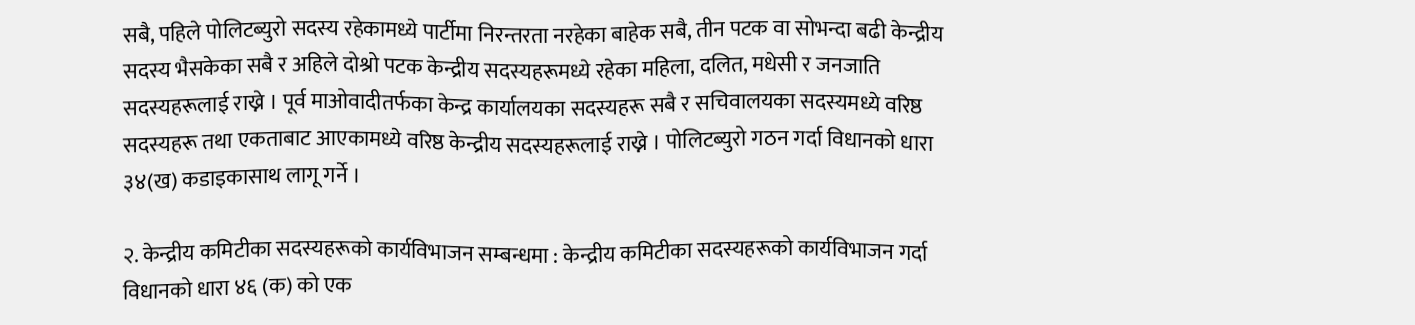सबै, पहिले पोलिटब्युरो सदस्य रहेकामध्ये पार्टीमा निरन्तरता नरहेका बाहेक सबै, तीन पटक वा सोभन्दा बढी केन्द्रीय सदस्य भैसकेका सबै र अहिले दोश्रो पटक केन्द्रीय सदस्यहरूमध्ये रहेका महिला, दलित, मधेसी र जनजाति सदस्यहरूलाई राख्ने । पूर्व माओवादीतर्फका केन्द्र कार्यालयका सदस्यहरू सबै र सचिवालयका सदस्यमध्ये वरिष्ठ सदस्यहरू तथा एकताबाट आएकामध्ये वरिष्ठ केन्द्रीय सदस्यहरूलाई राख्ने । पोलिटब्युरो गठन गर्दा विधानको धारा ३४(ख) कडाइकासाथ लागू गर्ने ।

२. केन्द्रीय कमिटीका सदस्यहरूको कार्यविभाजन सम्बन्धमा : केन्द्रीय कमिटीका सदस्यहरूको कार्यविभाजन गर्दा विधानको धारा ४६ (क) को एक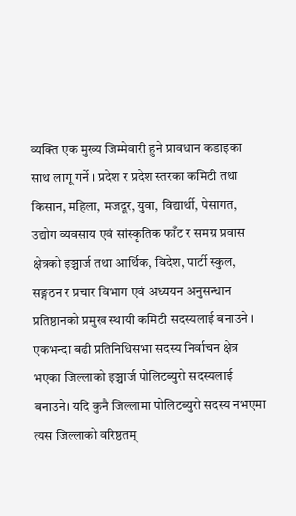व्यक्ति एक मुख्य जिम्मेवारी हुने प्रावधान कडाइका साथ लागू गर्ने । प्रदेश र प्रदेश स्तरका कमिटी तथा किसान, महिला, मजदूर, युवा, विद्यार्थी, पेसागत, उद्योग व्यवसाय एवं सांस्कृतिक फाँट र समग्र प्रवास क्षेत्रको इञ्चार्ज तथा आर्थिक, विदेश, पार्टी स्कुल, सङ्गठन र प्रचार विभाग एवं अध्ययन अनुसन्धान प्रतिष्ठानको प्रमुख स्थायी कमिटी सदस्यलाई बनाउने । एकभन्दा बढी प्रतिनिधिसभा सदस्य निर्वाचन क्षेत्र भएका जिल्लाको इञ्चार्ज पोलिटब्युरो सदस्यलाई बनाउने। यदि कुनै जिल्लामा पोलिटब्युरो सदस्य नभएमा त्यस जिल्लाको वरिष्ठतम्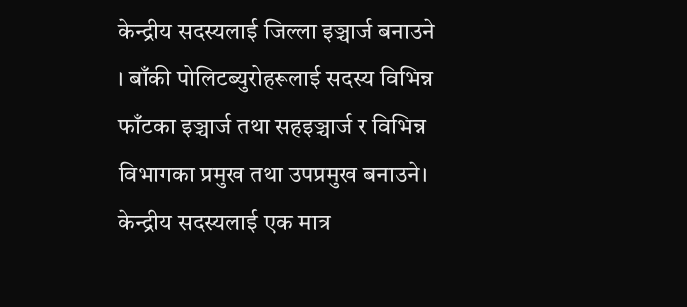केन्द्रीय सदस्यलाई जिल्ला इञ्चार्ज बनाउने । बाँकी पोलिटब्युरोहरूलाई सदस्य विभिन्न फाँटका इञ्चार्ज तथा सहइञ्चार्ज र विभिन्न विभागका प्रमुख तथा उपप्रमुख बनाउने। केन्द्रीय सदस्यलाई एक मात्र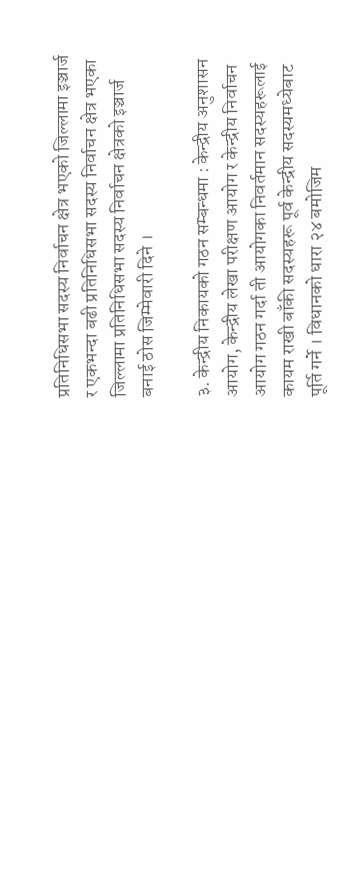प्रतिनिधिसभा सदस्य निर्वाचन क्षेत्र भएको जिल्लामा इञ्चार्ज र एकभन्दा बढी प्रतिनिधिसभा सदस्य निर्वाचन क्षेत्र भएका जिल्लामा प्रतिनिधिसभा सदस्य निर्वाचन क्षेत्रको इञ्चार्ज बनाई ठोस जिम्मेवारी दिने ।

३. केन्द्रीय निकायको गठन सम्बन्धमा : केन्द्रीय अनुशासन आयोग, केन्द्रीय लेखा परीक्षण आयोग र केन्द्रीय निर्वाचन आयोग गठन गर्दा ती आयोगका निवर्तमान सदस्यहरूलाई कायम राखी बाँकी सदस्यहरू पूर्व केन्द्रीय सदस्यमध्येबाट पूर्ति गर्ने । विधानको धारा २४ बमोजिम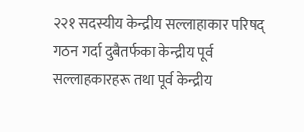२२१ सदस्यीय केन्द्रीय सल्लाहाकार परिषद् गठन गर्दा दुबैतर्फका केन्द्रीय पूर्व सल्लाहकारहरू तथा पूर्व केन्द्रीय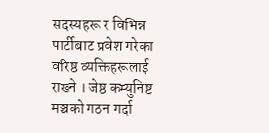सदस्यहरू र विभिन्न पार्टीबाट प्रवेश गरेका वरिष्ठ व्यक्तिहरूलाई राख्ने । जेष्ठ कम्युनिष्ट मञ्चको गठन गर्दा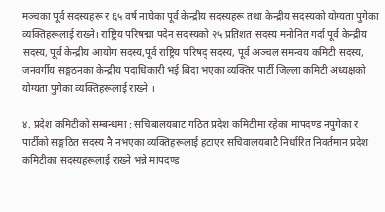मञ्चका पूर्व सदस्यहरू र ६५ वर्ष नाघेका पूर्व केन्द्रीय सदस्यहरू तथा केन्द्रीय सदस्यको योग्यता पुगेका व्यक्तिहरूलाई राख्ने। राष्ट्रिय परिषद्मा पदेन सदस्यको २५ प्रतिशत सदस्य मनोनित गर्दा पूर्व केन्द्रीय सदस्य, पूर्व केन्द्रीय आयोग सदस्य,पूर्व राष्ट्रिय परिषद् सदस्य, पूर्व अञ्चल समन्वय कमिटी सदस्य, जनवर्गीय सङ्गठनका केन्द्रीय पदाधिकारी भई बिदा भएका व्यक्तिर पार्टी जिल्ला कमिटी अध्यक्षको योग्यता पुगेका व्यक्तिहरूलाई राख्ने ।

४. प्रदेश कमिटीको सम्बन्धमा : सचिबालयबाट गठित प्रदेश कमिटीमा रहेका मापदण्ड नपुगेका र पार्टीको सङ्गठित सदस्य नै नभएका व्यक्तिहरूलाई हटाएर सचिवालयबाटै निर्धारित निवर्तमान प्रदेश कमिटीका सदस्यहरूलाई राख्ने भन्ने मापदण्ड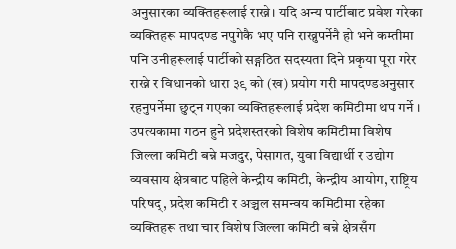अनुसारका व्यक्तिहरूलाई राख्ने। यदि अन्य पार्टीबाट प्रवेश गरेका व्यक्तिहरू मापदण्ड नपुगेकै भए पनि राख्नुपर्नेनै हो भने कम्तीमा पनि उनीहरूलाई पार्टीको सङ्गठित सदस्यता दिने प्रकृया पूरा गरेर राख्ने र विधानको धारा ३९ को (ख) प्रयोग गरी मापदण्डअनुसार रहनुपर्नेमा छुट्न गएका व्यक्तिहरूलाई प्रदेश कमिटीमा थप गर्ने । उपत्यकामा गठन हुने प्रदेशस्तरको विशेष कमिटीमा विशेष जिल्ला कमिटी बन्ने मजदुर, पेसागत, युवा विद्यार्थी र उद्योग व्यवसाय क्षेत्रबाट पहिले केन्द्रीय कमिटी, केन्द्रीय आयोग, राष्ट्रिय परिषद्, प्रदेश कमिटी र अञ्चल समन्वय कमिटीमा रहेका व्यक्तिहरू तथा चार विशेष जिल्ला कमिटी बन्ने क्षेत्रसँग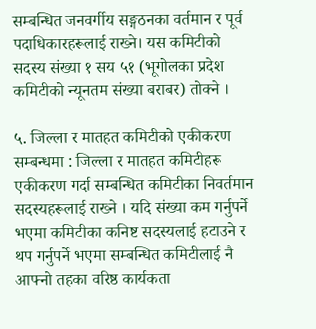सम्बन्धित जनवर्गीय सङ्गठनका वर्तमान र पूर्व पदाधिकारहरूलाई राख्ने। यस कमिटीको सदस्य संख्या १ सय ५१ (भूगोलका प्रदेश कमिटीको न्यूनतम संख्या बराबर) तोक्ने ।

५. जिल्ला र मातहत कमिटीको एकीकरण सम्बन्धमा : जिल्ला र मातहत कमिटीहरू एकीकरण गर्दा सम्बन्धित कमिटीका निवर्तमान सदस्यहरूलाई राख्ने । यदि संख्या कम गर्नुपर्ने भएमा कमिटीका कनिष्ट सदस्यलाई हटाउने र थप गर्नुपर्ने भएमा सम्बन्धित कमिटीलाई नै आफ्नो तहका वरिष्ठ कार्यकता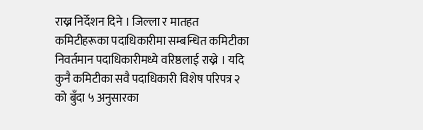राख्न निर्देशन दिने । जिल्ला र मातहत कमिटीहरूका पदाधिकारीमा सम्बन्धित कमिटीका निवर्तमान पदाधिकारीमध्ये वरिष्ठलाई राख्ने । यदि कुनै कमिटीका सवै पदाधिकारी विशेष परिपत्र २ को बुँदा ५ अनुसारका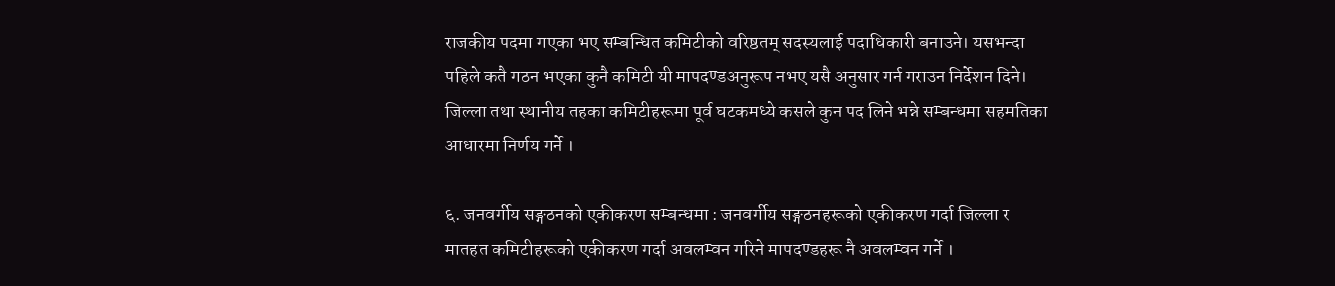राजकीय पदमा गएका भए सम्बन्धित कमिटीको वरिष्ठतम् सदस्यलाई पदाधिकारी बनाउने। यसभन्दा पहिले कतै गठन भएका कुनै कमिटी यी मापदण्डअनुरूप नभए यसै अनुसार गर्न गराउन निर्देशन दिने। जिल्ला तथा स्थानीय तहका कमिटीहरूमा पूर्व घटकमध्ये कसले कुन पद लिने भन्ने सम्बन्धमा सहमतिका आधारमा निर्णय गर्ने ।

६. जनवर्गीय सङ्गठनको एकीकरण सम्बन्धमा : जनवर्गीय सङ्गठनहरूको एकीकरण गर्दा जिल्ला र मातहत कमिटीहरूको एकीकरण गर्दा अवलम्वन गरिने मापदण्डहरू नै अवलम्वन गर्ने ।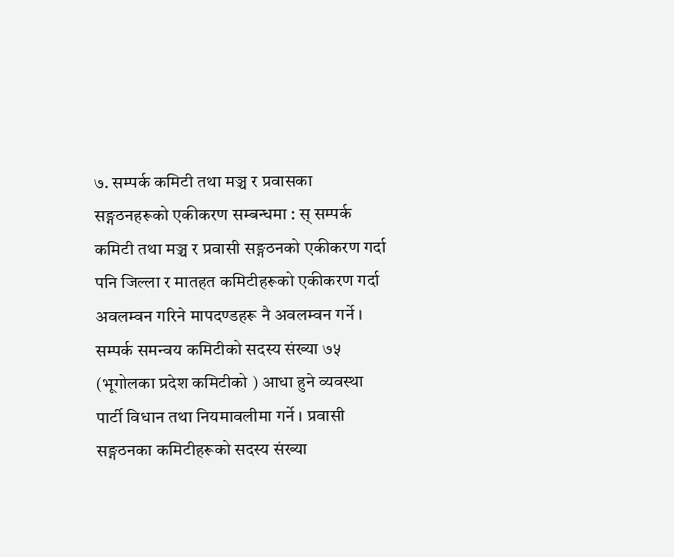७. सम्पर्क कमिटी तथा मञ्च र प्रवासका सङ्गठनहरूको एकीकरण सम्बन्धमा : स् सम्पर्क कमिटी तथा मञ्च र प्रवासी सङ्गठनको एकीकरण गर्दा पनि जिल्ला र मातहत कमिटीहरूको एकीकरण गर्दा अवलम्वन गरिने मापदण्डहरू नै अवलम्वन गर्ने । सम्पर्क समन्वय कमिटीको सदस्य संख्या ७५ (भूगोलका प्रदेश कमिटीको ) आधा हुने व्यवस्था पार्टी विधान तथा नियमावलीमा गर्ने । प्रवासी सङ्गठनका कमिटीहरूको सदस्य संख्या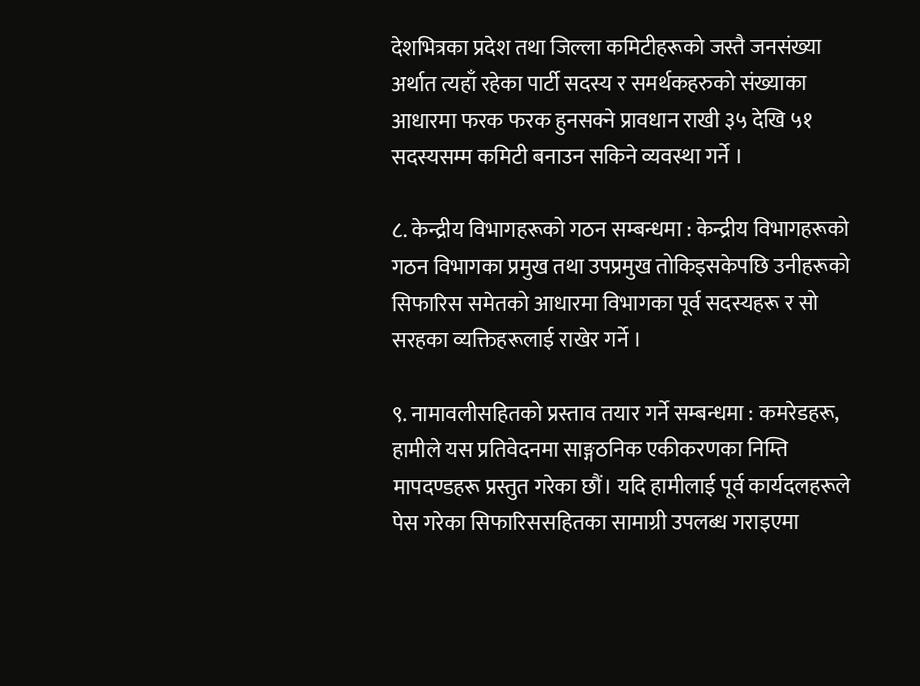देशभित्रका प्रदेश तथा जिल्ला कमिटीहरूको जस्तै जनसंख्या अर्थात त्यहाँ रहेका पार्टी सदस्य र समर्थकहरुको संख्याका आधारमा फरक फरक हुनसक्ने प्रावधान राखी ३५ देखि ५१ सदस्यसम्म कमिटी बनाउन सकिने व्यवस्था गर्ने ।

८. केन्द्रीय विभागहरूको गठन सम्बन्धमा : केन्द्रीय विभागहरूको गठन विभागका प्रमुख तथा उपप्रमुख तोकिइसकेपछि उनीहरूको सिफारिस समेतको आधारमा विभागका पूर्व सदस्यहरू र सो सरहका व्यक्तिहरूलाई राखेर गर्ने ।

९. नामावलीसहितको प्रस्ताव तयार गर्ने सम्बन्धमा : कमरेडहरू, हामीले यस प्रतिवेदनमा साङ्गठनिक एकीकरणका निम्ति मापदण्डहरू प्रस्तुत गरेका छौं। यदि हामीलाई पूर्व कार्यदलहरूले पेस गरेका सिफारिससहितका सामाग्री उपलब्ध गराइएमा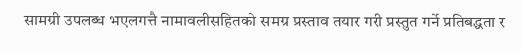सामग्री उपलब्ध भएलगत्तै नामावलीसहितको समग्र प्रस्ताव तयार गरी प्रस्तुत गर्ने प्रतिबद्धता र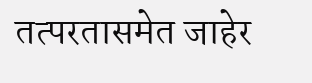तत्परतासमेत जाहेर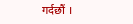गर्दछौं ।